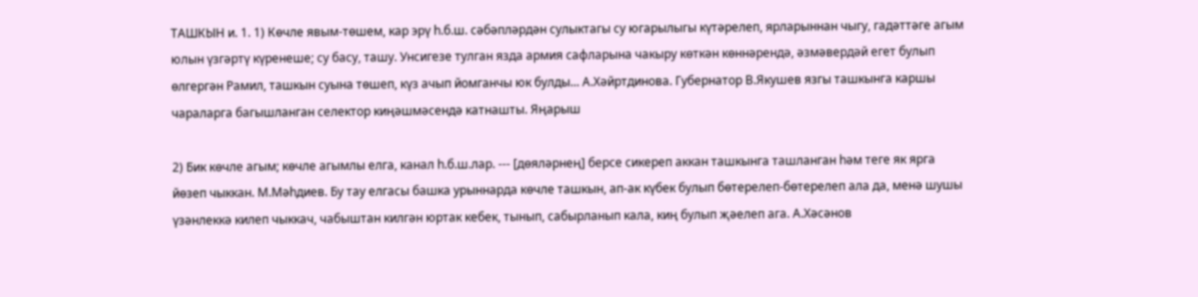ТАШКЫН и. 1. 1) Көчле явым-төшем, кар эрү һ.б.ш. сәбәпләрдән сулыктагы су югарылыгы күтәрелеп, ярларыннан чыгу, гадәттәге агым юлын үзгәртү күренеше; су басу, ташу. Унсигезе тулган язда армия сафларына чакыру көткән көннәрендә, әзмәвердәй егет булып өлгергән Рамил, ташкын суына төшеп, күз ачып йомганчы юк булды... А.Хәйртдинова. Губернатор В.Якушев язгы ташкынга каршы чараларга багышланган селектор киңәшмәсендә катнашты. Яңарыш

2) Бик көчле агым; көчле агымлы елга, канал һ.б.ш.лар. --- [дөяләрнең] берсе сикереп аккан ташкынга ташланган һәм теге як ярга йөзеп чыккан. М.Мәһдиев. Бу тау елгасы башка урыннарда көчле ташкын, ап-ак күбек булып бөтерелеп-бөтерелеп ала да, менә шушы үзәнлеккә килеп чыккач, чабыштан килгән юртак кебек, тынып, сабырланып кала, киң булып җәелеп ага. А.Хәсәнов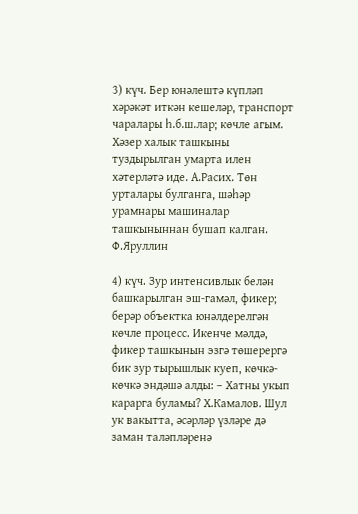3) күч. Бер юнәлештә күпләп хәрәкәт иткән кешеләр, транспорт чаралары һ.б.ш.лар; көчле агым. Хәзер халык ташкыны туздырылган умарта илен хәтерләтә иде. А.Расих. Төн урталары булганга, шәһәр урамнары машиналар ташкыныннан бушап калган. Ф.Яруллин

4) күч. Зур интенсивлык белән башкарылган эш-гамәл, фикер; берәр объектка юнәлдерелгән көчле процесс. Икенче мәлдә, фикер ташкынын эзгә төшерергә бик зур тырышлык куеп, көчкә-көчкә эндәшә алды: – Хатны укып карарга буламы? Х.Камалов. Шул ук вакытта, әсәрләр үзләре дә заман таләпләренә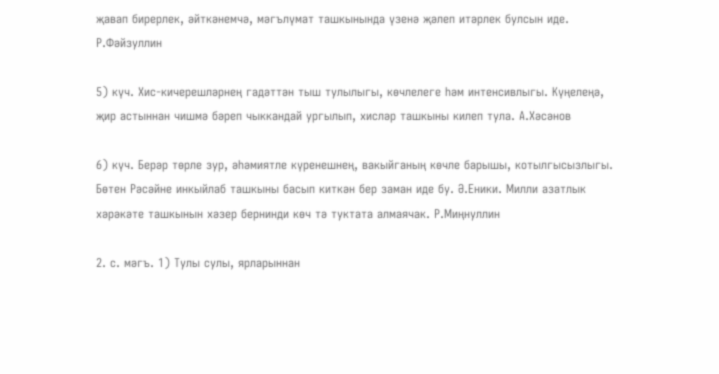җавап бирерлек, әйткәнемчә, мәгълүмат ташкынында үзенә җәлеп итәрлек булсын иде. Р.Фәйзуллин

5) күч. Хис-кичерешләрнең гадәттән тыш тулылыгы, көчлелеге һәм интенсивлыгы. Күңелеңә, җир астыннан чишмә бәреп чыккандай ургылып, хисләр ташкыны килеп тула. А.Хәсәнов

6) күч. Берәр төрле зур, әһәмиятле күренешнең, вакыйганың көчле барышы, котылгысызлыгы. Бөтен Рәсәйне инкыйлаб ташкыны басып киткән бер заман иде бу. Ә.Еники. Милли азатлык хәрәкәте ташкынын хәзер бернинди көч тә туктата алмаячак. Р.Миңнуллин

2. с. мәгъ. 1) Тулы сулы, ярларыннан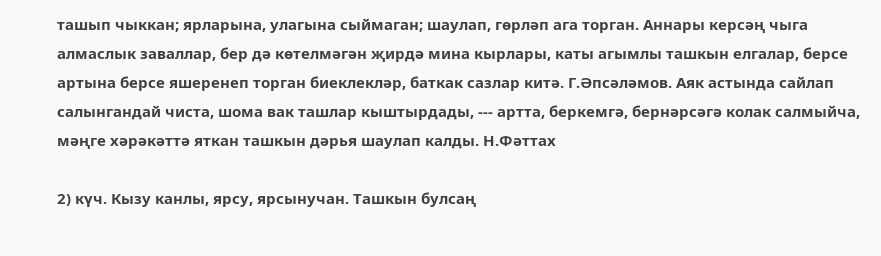ташып чыккан; ярларына, улагына сыймаган; шаулап, гөрләп ага торган. Аннары керсәң чыга алмаслык заваллар, бер дә көтелмәгән җирдә мина кырлары, каты агымлы ташкын елгалар, берсе артына берсе яшеренеп торган биеклекләр, баткак сазлар китә. Г.Әпсәләмов. Аяк астында сайлап салынгандай чиста, шома вак ташлар кыштырдады, --- артта, беркемгә, бернәрсәгә колак салмыйча, мәңге хәрәкәттә яткан ташкын дәрья шаулап калды. Н.Фәттах

2) күч. Кызу канлы, ярсу, ярсынучан. Ташкын булсаң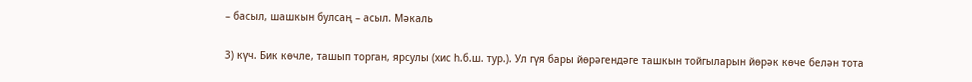– басыл, шашкын булсаң – асыл. Мәкаль

3) күч. Бик көчле, ташып торган, ярсулы (хис һ.б.ш. тур.). Ул гүя бары йөрәгендәге ташкын тойгыларын йөрәк көче белән тота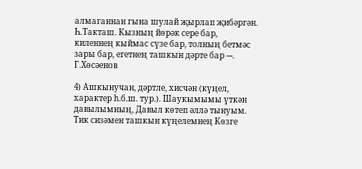алмаганнан гына шулай җырлап җибәргән. Һ.Такташ. Кызның йөрәк сере бар, киленнең кыймас сүзе бар, толның бетмәс зары бар, егетнең ташкын дәрте бар ---. Г.Хөсәенов

4) Ашкынучан, дәртле, хисчән (күңел, характер һ.б.ш. тур.). Шаукымымы үткән давылымның, Давыл көтеп әллә тынуым. Тик сизәмен ташкын күңелемнең Көзге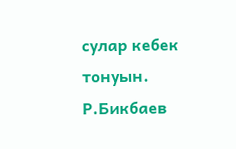сулар кебек тонуын. Р.Бикбаев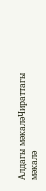Алдагы мәкаләЧираттагы мәкалә